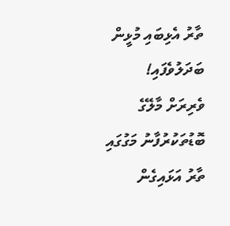ތާރު އެޅިބައި މުޅީން ބަދަލުވެފައި!
ވެރިރަށް މާލޭގެ ބޮޑުތަކުރުފާނު މަގުގައި ތާރު އަޅައިގެން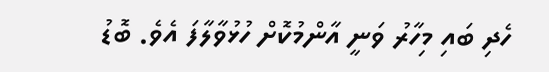ހެދި ބައި މިހާރު ވަނީ އާންމުކޮށް ހުޅުވާލާފަ އެވެ. ބޮޑު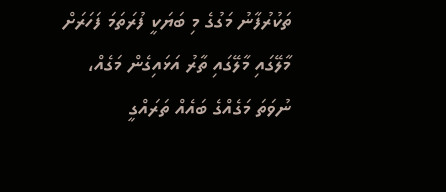ތަކުރުފާނު މަގުގެ މި ބަޔަކީ ފުރަތަމަ ފަހަރަށް މާލޭގައި މާލޭގައި ތާރު އަޅައިގެން މަގެއް، ނުވަތަ މަގެއްގެ ބައެއް ތަރައްގީ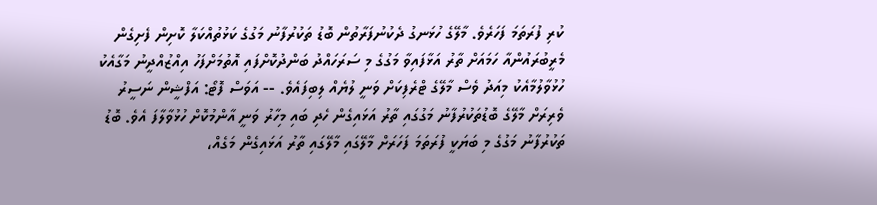ކުރި ފުރަތަމަ ފަހަރެވެ. މާލޭގެ ހުޅަނގު ދެކުނުފަރާތުން ބޮޑު ތަކުރުފާނު މަގުގެ ކަޅުތުއްކަލާ ކޮށިން ފެށިގެން މެރީބުރައުންއާ ހަމައަށް ތާރު އަޅާފައިވާ މަގުގެ މި ސަރަހައްދު ބަންދުކޮށްފައި އޮތުމަށްފަހު އިއްޒުއްދީނު މަގާއެކު ހުޅުވާލުމާއެކު މިއަދު ވެސް މާލޭގެ ޓްރެފިކަށް ވަނީ ލުޔެއް ލިބިފައެވެ. -- އަވަސް ފޮޓޯ: އަފްޝީން ނަސީރު
ވެރިރަށް މާލޭގެ ބޮޑުތަކުރުފާނު މަގުގައި ތާރު އަޅައިގެން ހެދި ބައި މިހާރު ވަނީ އާންމުކޮށް ހުޅުވާލާފަ އެވެ. ބޮޑު ތަކުރުފާނު މަގުގެ މި ބަޔަކީ ފުރަތަމަ ފަހަރަށް މާލޭގައި މާލޭގައި ތާރު އަޅައިގެން މަގެއް،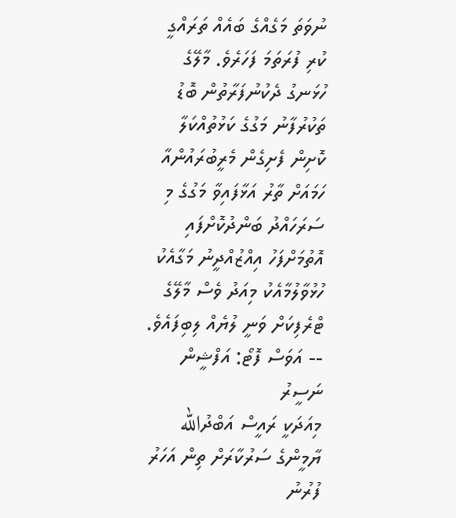ނުވަތަ މަގެއްގެ ބައެއް ތަރައްގީ ކުރި ފުރަތަމަ ފަހަރެވެ. މާލޭގެ ހުޅަނގު ދެކުނުފަރާތުން ބޮޑު ތަކުރުފާނު މަގުގެ ކަޅުތުއްކަލާ ކޮށިން ފެށިގެން މެރީބުރައުންއާ ހަމައަށް ތާރު އަޅާފައިވާ މަގުގެ މި ސަރަހައްދު ބަންދުކޮށްފައި އޮތުމަށްފަހު އިއްޒުއްދީނު މަގާއެކު ހުޅުވާލުމާއެކު މިއަދު ވެސް މާލޭގެ ޓްރެފިކަށް ވަނީ ލުޔެއް ލިބިފައެވެ. -- އަވަސް ފޮޓޯ: އަފްޝީން ނަސީރު
މިއަދަކީ ރައީސް އަބްދުالله ޔާމީންގެ ސަރުކާރަށް ތިން އަހަރު ފުރުނު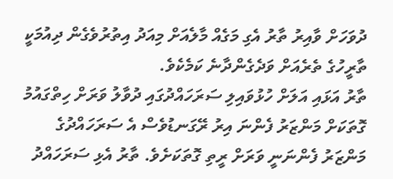ދުވަހަށް ވާއިރު ތާރު އެގި މަގެއް މާލެއަށް މިއަދު އިތުރުވެގެން ދިއުމަކީ ތާރީހުގެ ތެރެއަށް ވަދެގެންދާނެ ކަމެކެވެ.
ތާރު އަޅައި އަލަށް ހުޅުވައިލި ސަރަހައްދުގައި ދުވާލު ވަރަށް ހިތްގައުމު ގޮތަކަށް މަންޒަރު ފެންނަ އިރު ރޭގަނޑުވެސް އެ ސަރަހައްދުގެ މަންޒަރު ފެންނަނީ ވަރަށް ރީތި ގޮތަކަށެވެ. ތާރު އެޅި ސަރަހައްދު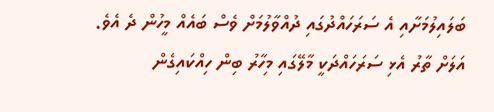ބަލައިލުމަށާއި އެ ސަރަހައްދުގައި ދުއްވާލުމަށް ވެސް ބައެއް މީހުން ދެ އެވެ.
އަލަށް ތާރު އެޅި ސަރަހައްދަކީ މާލޭގައި މިހާރު ބިން ހިއްކައިގެން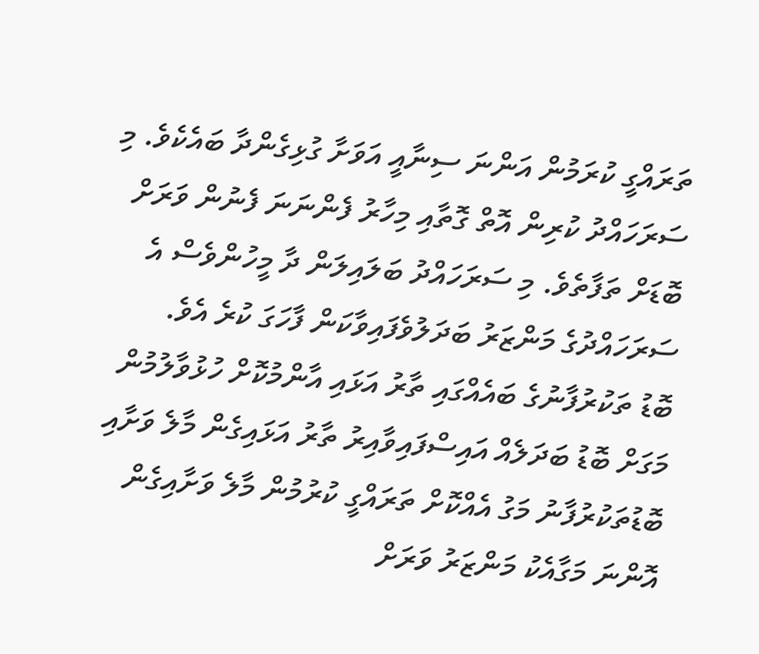ތަރައްގީ ކުރަމުން އަންނަ ސިނާއީ އަވަށާ ގުޅިގެންދާ ބައެކެވެ. މި ސަރަހައްދު ކުރިން އޮތް ގޮތާއި މިހާރު ފެންނަނަ ފެނުން ވަރަށް ބޮޑަށް ތަފާތެވެ. މި ސަރަހައްދު ބަލައިލަން ދާ މީހުންވެސް އެ ސަރަހައްދުގެ މަންޒަރު ބަދަލުވެފައިވާކަން ފާހަގަ ކުރެ އެވެ.
ބޮޑު ތަކުރުފާނުގެ ބައެއްގައި ތާރު އަޅައި އާންމުކޮށް ހުޅުވާލުމުން މަގަށް ބޮޑު ބަދަލެއް އައިސްފައިވާއިރު ތާރު އަޅައިގެން މާލެ ވަށާއި ބޮޑުތަކުރުފާނު މަގު އެއްކޮށް ތަރައްގީ ކުރުމުން މާލެ ވަށާއިގެން އޮންނަ މަގާއެކު މަންޒަރު ވަރަށް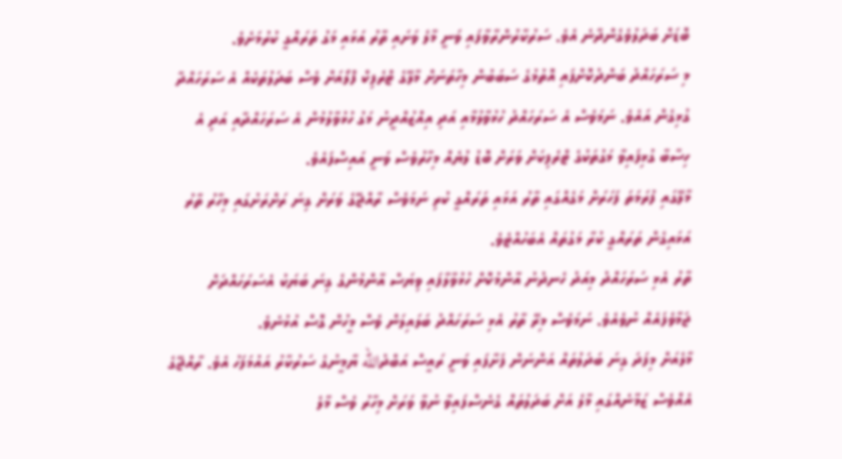ބޮޑަށް ބަދަލުވެގެންދާނެ އެވެ. ސަރުކާރުންރާވާފައި ވަނީ މާލެ ވަށައި ތާރު އަޅައި މަގު ތަރައްގީ ކުރުމަށެވެ.
މި ސަރަހައްދު ބަންދުކޮށްފައި އޮތުމުގެ ސަބަބުން މިހާތަނަށް މާލޭގެ ޓްރެފިކް ފްލޯއަށް ވެސް ބަދަލުތަކެއް އެ ސަރަހައްދާ ގުޅިގެން އައެވެ. ނަމަވެސް އެ ސަރަހައްދު ހުޅުވާލުމާއި އަދި އިއްޒުއްދީނު މަގު ހުޅުވާލުމުން އެ ސަރަހައްދާއި އަދި އެ ހިސާބާ ގުޅިފައިވާ މަގުތަކުގެ ޓްރެފިކަށް ވަރަށް ބޮޑު ލުޔެއް މިހާރުވެސް ވަނީ އައިސްފައެވެ.
މާލޭގައި ފުރަމަތަ ފަހަރަށް މަގެއްގައި ތާރު އަޅައި ތަރައްގީ ކުރި ނަމަވެސް ރާއްޖޭގެ ވަރަށް ގިނަ ރަށްރަށުގައި މިހާރު ތާރު އަޅައިގެން ތަރައްގީ ކުރާ މަގުތައް އެބަހުއްޓެވެ.
ތާރު އެޅި ސަރަހައްދު މިއަދު ހެނދުނު އާންމުކޮށް ހުޅުވާލާފައި ވިޔަސް އާންމުންގެ ގިނަ ބަޔަކު އެސަރަހައްދަށް ޖަމާވެފައެއް ނުވެއެވެ. ނަމަވެސް މިރޭ ތާރު އެޅި ސަރަހައްދު ބަލައިލަން ވެސް މީހުން ގޮސް އުޅުނެވެ.
މާލެއަށް މިފަދަ ގިނަ ބަދަލުތައް އަންނަން ފަށާފައި ވަނީ ރައީސް އަބްދުالله ޔާމީނުގެ ސަރުކާރު އައުމަފަހު އެވެ. ރާއްޖޭގެ އެއްވެސް ޒަމާނެއްގައި މާލެ އަށް ބަދަލުތައް ގެނެސްފައިވާ ނުވާ ވަރަށް މިހާރު ވެސް މާލެ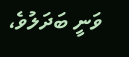ވަނީ ބަދަލުވެ،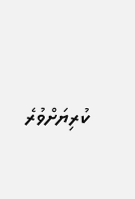ކުރިޔަށްވުރެ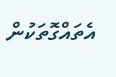އެތައްގޮތަކުން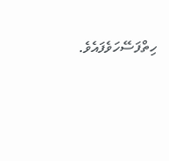ހިތްފަސޭހަވެފައެވެ.